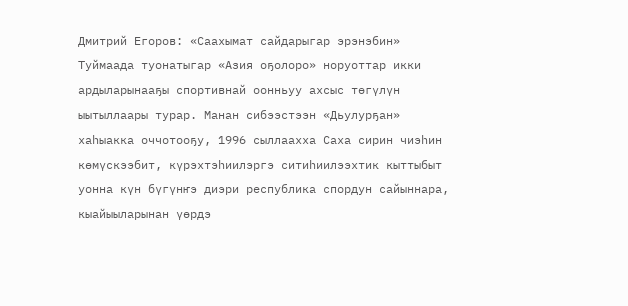Дмитрий Егоров: «Саахымат сайдарыгар эрэнэбин»
Туймаада туонатыгар «Азия оҕолоро» норуоттар икки ардыларынааҕы спортивнай оонньуу ахсыс төгүлүн ыытыллаары турар. Манан сибээстээн «Дьулурҕан» хаһыакка оччотооҕу, 1996 сыллаахха Саха сирин чиэһин көмүскээбит, күрэхтэһиилэргэ ситиһиилээхтик кыттыбыт уонна күн бүгүнҥэ диэри республика спордун сайыннара, кыайыыларынан үөрдэ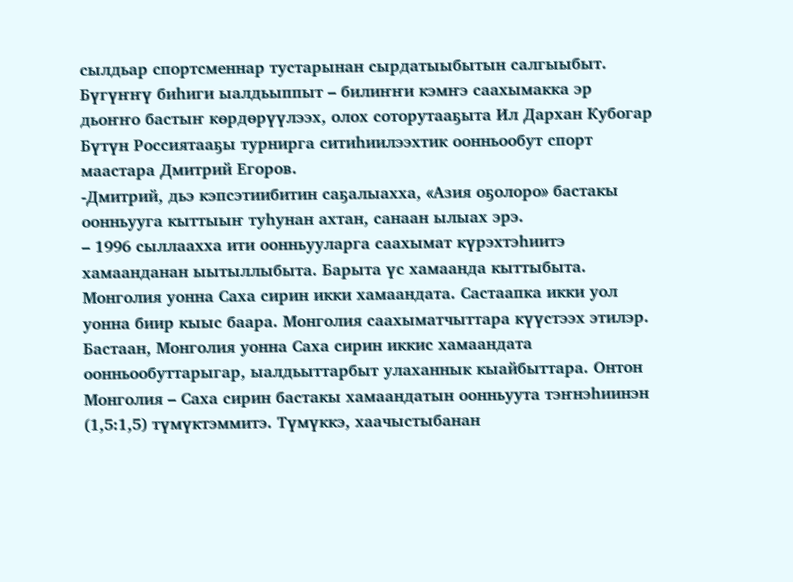сылдьар спортсменнар тустарынан сырдатыыбытын салгыыбыт.
Бүгүҥҥү биһиги ыалдьыппыт – билиҥҥи кэмҥэ саахымакка эр дьоҥҥо бастыҥ көрдөрүүлээх, олох соторутааҕыта Ил Дархан Кубогар Бүтүн Россиятааҕы турнирга ситиһиилээхтик оонньообут спорт маастара Дмитрий Егоров.
-Дмитрий, дьэ кэпсэтиибитин саҕалыахха, «Азия оҕолоро» бастакы оонньууга кыттыыҥ туһунан ахтан, санаан ылыах эрэ.
– 1996 сыллаахха ити оонньууларга саахымат күрэхтэһиитэ хамаанданан ыытыллыбыта. Барыта үс хамаанда кыттыбыта. Монголия уонна Саха сирин икки хамаандата. Састаапка икки уол уонна биир кыыс баара. Монголия саахыматчыттара күүстээх этилэр.
Бастаан, Монголия уонна Саха сирин иккис хамаандата оонньообуттарыгар, ыалдьыттарбыт улаханнык кыайбыттара. Онтон Монголия – Саха сирин бастакы хамаандатын оонньуута тэҥнэһиинэн (1,5:1,5) түмүктэммитэ. Түмүккэ, хаачыстыбанан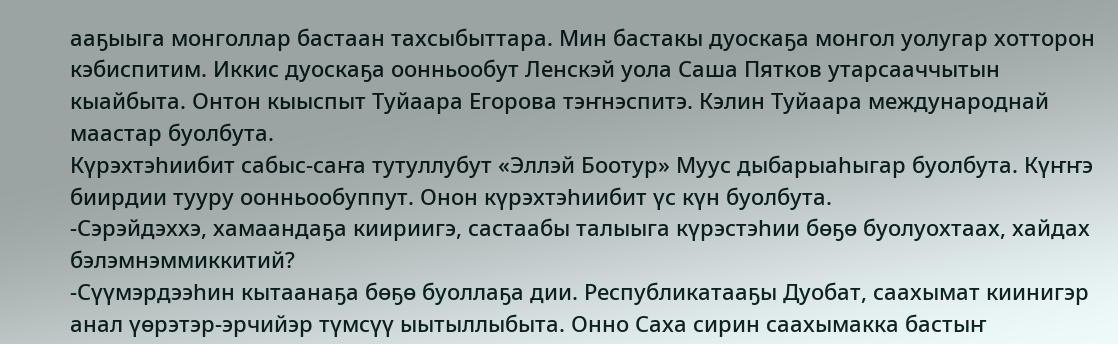ааҕыыга монголлар бастаан тахсыбыттара. Мин бастакы дуоскаҕа монгол уолугар хотторон кэбиспитим. Иккис дуоскаҕа оонньообут Ленскэй уола Саша Пятков утарсааччытын кыайбыта. Онтон кыыспыт Туйаара Егорова тэҥнэспитэ. Кэлин Туйаара международнай маастар буолбута.
Күрэхтэһиибит сабыс-саҥа тутуллубут «Эллэй Боотур» Муус дыбарыаһыгар буолбута. Күҥҥэ биирдии тууру оонньообуппут. Онон күрэхтэһиибит үс күн буолбута.
-Сэрэйдэххэ, хамаандаҕа киириигэ, састаабы талыыга күрэстэһии бөҕө буолуохтаах, хайдах бэлэмнэммиккитий?
-Сүүмэрдээһин кытаанаҕа бөҕө буоллаҕа дии. Республикатааҕы Дуобат, саахымат киинигэр анал үөрэтэр-эрчийэр түмсүү ыытыллыбыта. Онно Саха сирин саахымакка бастыҥ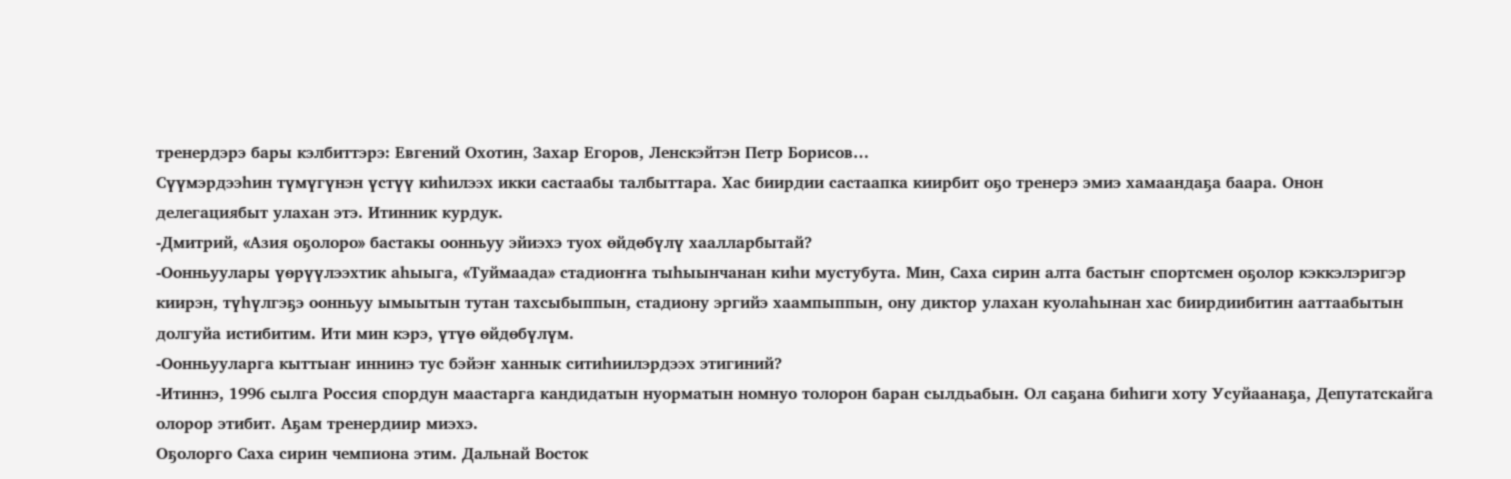тренердэрэ бары кэлбиттэрэ: Евгений Охотин, Захар Егоров, Ленскэйтэн Петр Борисов…
Сүүмэрдээһин түмүгүнэн үстүү киһилээх икки састаабы талбыттара. Хас биирдии састаапка киирбит оҕо тренерэ эмиэ хамаандаҕа баара. Онон делегациябыт улахан этэ. Итинник курдук.
-Дмитрий, «Азия оҕолоро» бастакы оонньуу эйиэхэ туох өйдөбүлү хаалларбытай?
-Оонньуулары үөрүүлээхтик аһыыга, «Туймаада» стадиоҥҥа тыһыынчанан киһи мустубута. Мин, Саха сирин алта бастыҥ спортсмен оҕолор кэккэлэригэр киирэн, түһүлгэҕэ оонньуу ымыытын тутан тахсыбыппын, стадиону эргийэ хаампыппын, ону диктор улахан куолаһынан хас биирдиибитин ааттаабытын долгуйа истибитим. Ити мин кэрэ, үтүө өйдөбүлүм.
-Оонньууларга кыттыаҥ иннинэ тус бэйэҥ ханнык ситиһиилэрдээх этигиний?
-Итиннэ, 1996 сылга Россия спордун маастарга кандидатын нуорматын номнуо толорон баран сылдьабын. Ол саҕана биһиги хоту Усуйаанаҕа, Депутатскайга олорор этибит. Аҕам тренердиир миэхэ.
Оҕолорго Саха сирин чемпиона этим. Дальнай Восток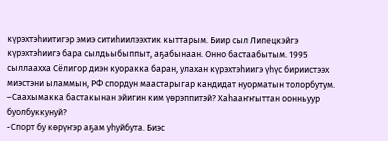күрэхтэһиитигэр эмиэ ситиһиилээхтик кыттарым. Биир сыл Липецкэйгэ күрэхтэһиигэ бара сылдьыбыппыт, аҕабынаан. Онно бастаабытым. 1995 сыллаахха Сёлигор диэн куоракка баран, улахан күрэхтэһиигэ үһүс бириистээх миэстэни ыламмын, РФ спордун маастарыгар кандидат нуорматын толорбутум.
–Саахымакка бастакынан эйигин ким үөрэппитэй? Хаһааҥҥыттан оонньуур буолбуккунуй?
-Спорт бу көрүҥэр аҕам уһуйбута. Биэс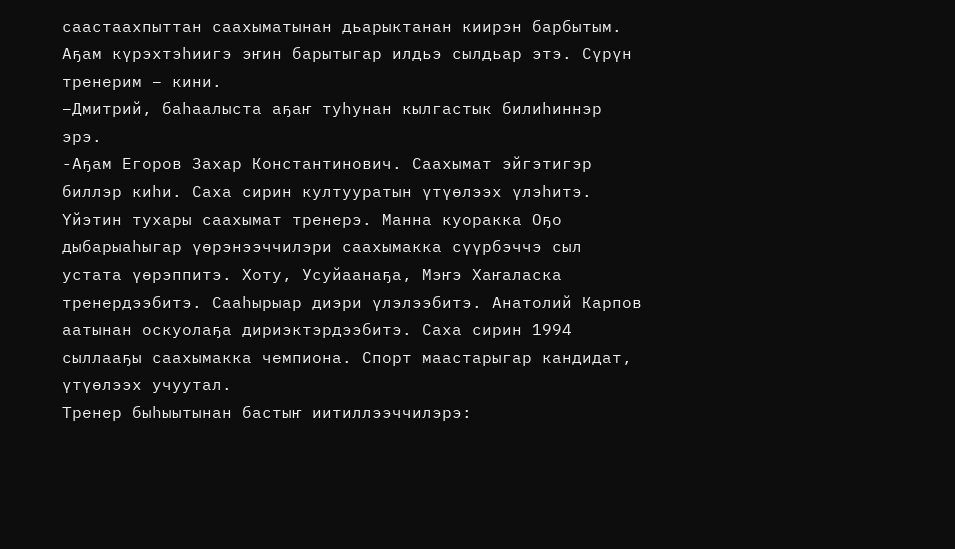саастаахпыттан саахыматынан дьарыктанан киирэн барбытым. Аҕам күрэхтэһиигэ эҥин барытыгар илдьэ сылдьар этэ. Сүрүн тренерим – кини.
–Дмитрий, баһаалыста аҕаҥ туһунан кылгастык билиһиннэр эрэ.
-Аҕам Егоров Захар Константинович. Саахымат эйгэтигэр биллэр киһи. Саха сирин култууратын үтүөлээх үлэһитэ. Үйэтин тухары саахымат тренерэ. Манна куоракка Оҕо дыбарыаһыгар үөрэнээччилэри саахымакка сүүрбэччэ сыл устата үөрэппитэ. Хоту, Усуйаанаҕа, Мэҥэ Хаҥаласка тренердээбитэ. Сааһырыар диэри үлэлээбитэ. Анатолий Карпов аатынан оскуолаҕа дириэктэрдээбитэ. Саха сирин 1994 сыллааҕы саахымакка чемпиона. Спорт маастарыгар кандидат, үтүөлээх учуутал.
Тренер быһыытынан бастыҥ иитиллээччилэрэ: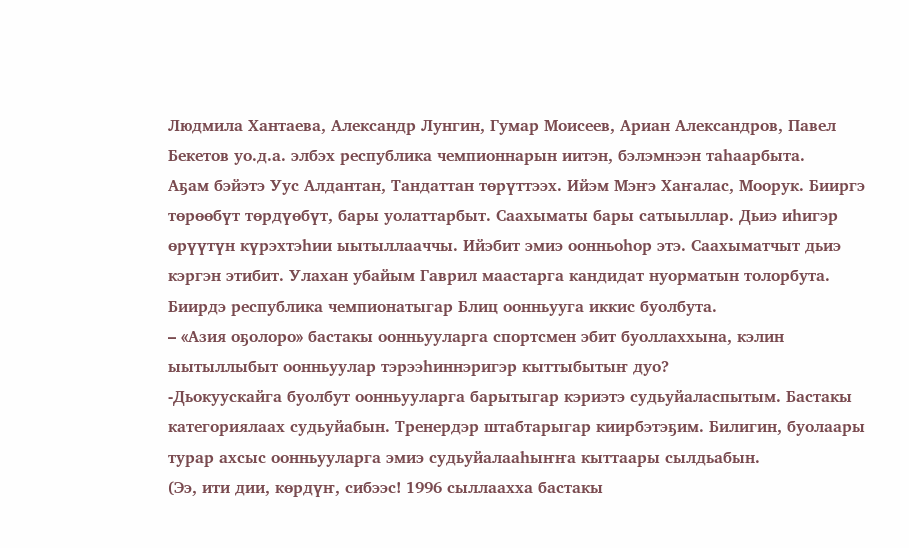Людмила Хантаева, Александр Лунгин, Гумар Моисеев, Ариан Александров, Павел Бекетов уо.д.а. элбэх республика чемпионнарын иитэн, бэлэмнээн таһаарбыта.
Аҕам бэйэтэ Уус Алдантан, Тандаттан төрүттээх. Ийэм Мэҥэ Хаҥалас, Моорук. Бииргэ төрөөбүт төрдүөбүт, бары уолаттарбыт. Саахыматы бары сатыыллар. Дьиэ иһигэр өрүүтүн күрэхтэһии ыытыллааччы. Ийэбит эмиэ оонньоһор этэ. Саахыматчыт дьиэ кэргэн этибит. Улахан убайым Гаврил маастарга кандидат нуорматын толорбута. Биирдэ республика чемпионатыгар Блиц оонньууга иккис буолбута.
– «Азия оҕолоро» бастакы оонньууларга спортсмен эбит буоллаххына, кэлин ыытыллыбыт оонньуулар тэрээһиннэригэр кыттыбытыҥ дуо?
-Дьокуускайга буолбут оонньууларга барытыгар кэриэтэ судьуйаласпытым. Бастакы категориялаах судьуйабын. Тренердэр штабтарыгар киирбэтэҕим. Билигин, буолаары турар ахсыс оонньууларга эмиэ судьуйалааһыҥҥа кыттаары сылдьабын.
(Ээ, ити дии, көрдүҥ, сибээс! 1996 сыллаахха бастакы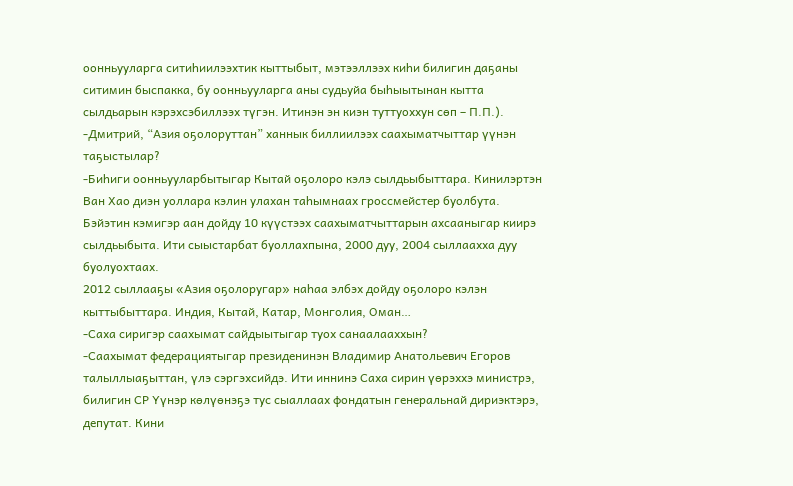оонньууларга ситиһиилээхтик кыттыбыт, мэтээллээх киһи билигин даҕаны ситимин быспакка, бу оонньууларга аны судьуйа быһыытынан кытта сылдьарын кэрэхсэбиллээх түгэн. Итинэн эн киэн туттуоххун сөп – П.П.).
-Дмитрий, “Азия оҕолоруттан” ханнык биллиилээх саахыматчыттар үүнэн таҕыстылар?
-Биһиги оонньууларбытыгар Кытай оҕолоро кэлэ сылдьыбыттара. Кинилэртэн Ван Хао диэн уоллара кэлин улахан таһымнаах гроссмейстер буолбута. Бэйэтин кэмигэр аан дойду 10 күүстээх саахыматчыттарын ахсааныгар киирэ сылдьыбыта. Ити сыыстарбат буоллахпына, 2000 дуу, 2004 сыллаахха дуу буолуохтаах.
2012 сыллааҕы «Азия оҕолоругар» наһаа элбэх дойду оҕолоро кэлэн кыттыбыттара. Индия, Кытай, Катар, Монголия, Оман…
-Саха сиригэр саахымат сайдыытыгар туох санаалааххын?
-Саахымат федерациятыгар президенинэн Владимир Анатольевич Егоров талыллыаҕыттан, үлэ сэргэхсийдэ. Ити иннинэ Саха сирин үөрэххэ министрэ, билигин СР Үүнэр көлүөнэҕэ тус сыаллаах фондатын генеральнай дириэктэрэ, депутат. Кини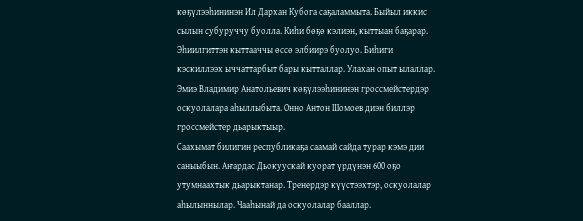көҕүлээһининэн Ил Дархан Кубога саҕаламмыта. Быйыл иккис сылын субуруччу буолла. Киһи бөҕө кэлиэн, кыттыан баҕарар. Эһиилгиттэн кыттааччы өссө элбиирэ буолуо. Биһиги кэскиллээх ыччаттарбыт бары кытталлар. Улахан опыт ылаллар. Эмиэ Владимир Анатольевич көҕүлээһининэн гроссмейстердэр оскуолалара аһыллыбыта. Онно Антон Шомоев диэн биллэр гроссмейстер дьарыктыыр.
Саахымат билигин республикаҕа саамай сайда турар кэмэ дии саныыбын. Аҥардас Дьокуускай куорат үрдүнэн 600 оҕо утумнаахтык дьарыктанар. Тренердэр күүстээхтэр, оскуолалар аһылыннылар. Чааһынай да оскуолалар бааллар.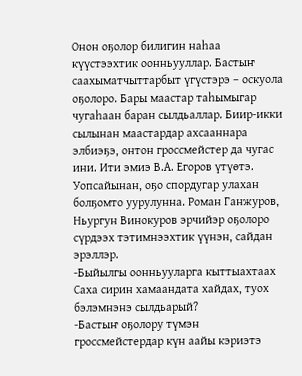Онон оҕолор билигин наһаа күүстээхтик оонньууллар. Бастыҥ саахыматчыттарбыт үгүстэрэ – оскуола оҕолоро. Бары маастар таһымыгар чугаһаан баран сылдьаллар. Биир-икки сылынан маастардар ахсааннара элбиэҕэ, онтон гроссмейстер да чугас ини. Ити эмиэ В.А. Егоров үтүөтэ. Уопсайынан, оҕо спордугар улахан болҕомто уурулунна. Роман Ганжуров, Ньургун Винокуров эрчийэр оҕолоро сүрдээх тэтимнээхтик үүнэн, сайдан эрэллэр.
-Быйылгы оонньууларга кыттыахтаах Саха сирин хамаандата хайдах, туох бэлэмнэнэ сылдьарый?
-Бастыҥ оҕолору түмэн гроссмейстердар күн аайы кэриэтэ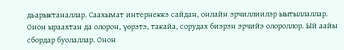дьарыктаналлар. Саахымат интернеккэ сайдан, онлайн эрчиллиилэр ыытыллаллар. Онон ыраахтан да олорон, үөрэтэ, такайа, сорудах биэрэн эрчийэ олороллор. Ый аайы сбордар буолаллар. Онон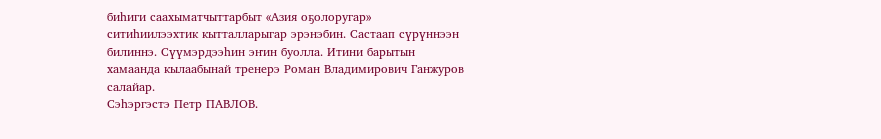биһиги саахыматчыттарбыт «Азия оҕолоругар» ситиһиилээхтик кытталларыгар эрэнэбин. Састаап сүрүннээн билиннэ. Сүүмэрдээһин эҥин буолла. Итини барытын хамаанда кылаабынай тренерэ Роман Владимирович Ганжуров салайар.
Сэһэргэстэ Петр ПАВЛОВ.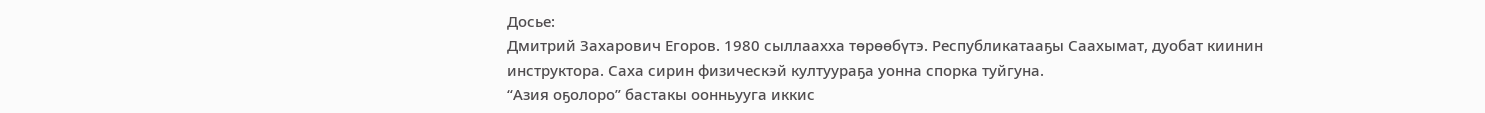Досье:
Дмитрий Захарович Егоров. 1980 сыллаахха төрөөбүтэ. Республикатааҕы Саахымат, дуобат киинин инструктора. Саха сирин физическэй култуураҕа уонна спорка туйгуна.
“Азия оҕолоро” бастакы оонньууга иккис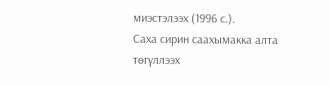миэстэлээх (1996 с.).
Саха сирин саахымакка алта төгүллээх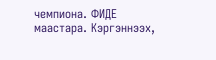чемпиона. ФИДЕ маастара. Кэргэннээх,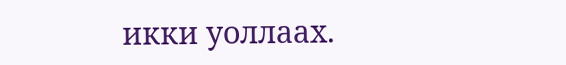икки уоллаах.